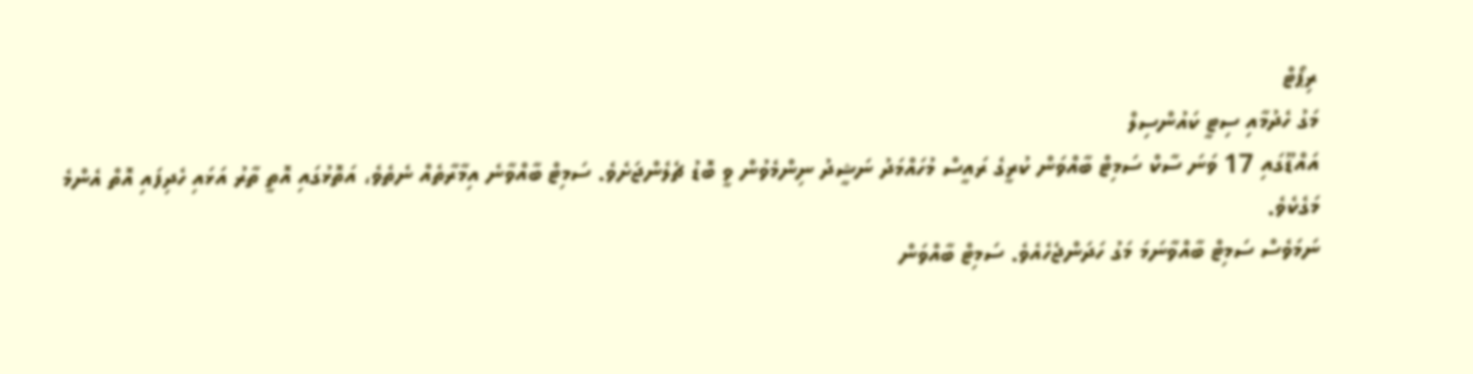ރިޕޯޓް
މަގު ހެދުމާއި ސިޓީ ކައުންސިލް
އައްޑޫގައި 17 ވަނަ ސާކް ސަމިޓް ބާއްވަން ކުރީގެ ރައީސް މުހައްމަދު ނަޝީދު ނިންމެވުން ވީ ބޮޑު ޗެލެންޖަށެވެ. ސަމިޓް ބާއްވާނެ އިމާރާތެއް ނެތެވެ، އަތޮޅުގައި އޮތީ ތާރު އަޅައި ހެދިފައި އޮތް އެންމެ މަގެކެވެ.
ނަމަވެސް ސަމިޓް ބާއްވާނަމަ މަގު ހަދަންޖެހެއެވެ. ސަމިޓް ބާއްވަން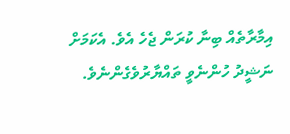އިމާރާތެއް ބިނާ ކުރަން ޖެހެ އެވެ. އެކަމަށް ނަޝީދު ހުންނެވީ ތައްޔާރުވެގެންނެވެ.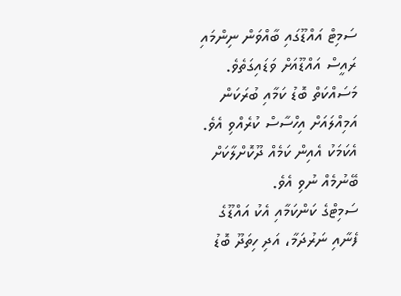ސަމިޓް އައްޑޫގައި ބާއްވަން ނިންމައި ރައީސް އައްޑޫއަށް ވަޑައިގަތެވެ. މަސައްކަތް ބޮޑު ކަމާއި ބުރަކަން އަމިއްލައަށް އިހްސާސް ކުރެއްވި އެވެ. އެކަމަކު އެއިން ކަމެއް ދޫކޮށްލާކަށް ބޭނުމެއް ނުވި އެވެ.
ސަމިޓްގެ ކަންކަމާއި އެކު އައްޑޫގެ ފެނާއި ނަރުދަމާ، އަދި ހިތަދޫ ބޮޑު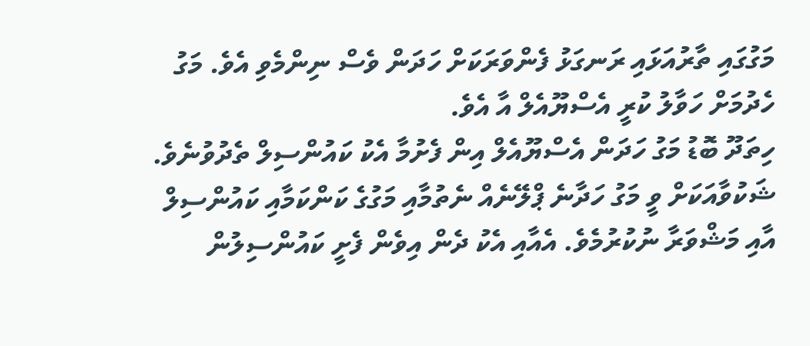މަގުގައި ތާރުއަޅައި ރަނގަޅު ފެންވަރަކަށް ހަދަން ވެސް ނިންމެވި އެވެ. މަގު ހެދުމަށް ހަވާލު ކުރީ އެސްޔޫއެލް އާ އެވެ.
ހިތަދޫ ބޮޑު މަގު ހަދަން އެސްޔޫއެލް އިން ފެށުމާ އެކު ކައުންސިލް ތެދުވުނެވެ. ޝަކުވާއަކަށް ވީ މަގު ހަދާނެ ޕްލޭނެއް ނެތުމާއި މަގުގެ ކަންކަމާއި ކައުންސިލް އާއި މަޝްވަރާ ނުކުރުމެވެ. އެއާއި އެކު ދެން އިވެން ފެށީ ކައުންސިލުން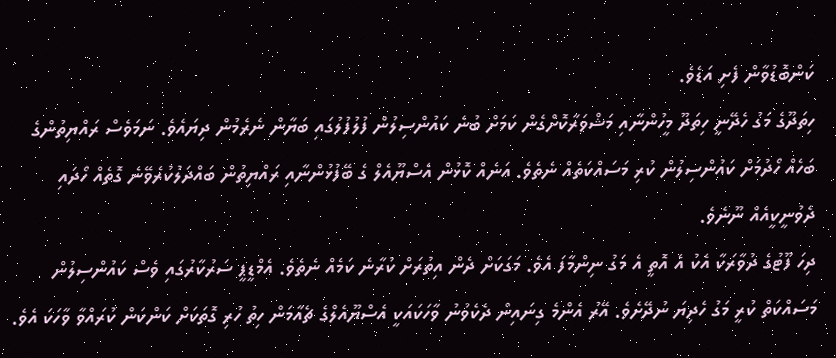ކަންބޮޑުވާން ފެށި އަޑެވެ.
ހިތަދޫގެ މަގު ހެދޭނީ ހިތަދޫ މީހުންނާއި މަޝްވަރާކޮށްގެން ކަމަށް ބުނެ ކައުންސިލުން ފުލުފުލުގައި ބަޔާން ނެރެމުން ދިޔައެވެ. ނަމަވެސް ރައްޔިތުންގެ ބަހެއް ހޯދުމަށް ކައުންސިލުން ކުރި މަސައްކަތެއް ނެތެވެ. އަނެއް ކޮޅުން އެސްޔޫއެލް ގެ ބޭފުޅުންނާއި ރައްޔިތުން ބައްދަލުކުރެވޭނެ ގޮތެއް ހޯދައި ދެވުނީކީއެއް ނޫނެވެ.
ދިހަ ފޫޓުގެ ދުވާރަކާ އެކު އެ އޮތީ އެ މަގު ނިންމާފަ އެވެ. މަގަކަށް ދެން އިތުރަށް ކުރާނެ ކަމެއް ނެތެވެ. އެމްޑީޕީ ސަރުކާރުގައި ވެސް ކައުންސިލުން މަސައްކަތް ކުރީ މަގު ހެދިޔަ ނުދޭށެވެ. އޭރު އެންމެ ގިނައިން ދެކެވުނު ވާހަކައަކީ އެސްޔޫއެލްގެ ޗެއާމަން ހިތު ހުރި ގޮތަކަށް ކަންކަން ކުރައްވާ ވާހަކަ އެވެ.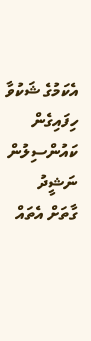އެކަމުގެ ޝަކުވާ ހިފައިގެން ކައުންސިލުން ނަޝީދު ގާތަށް އެތައް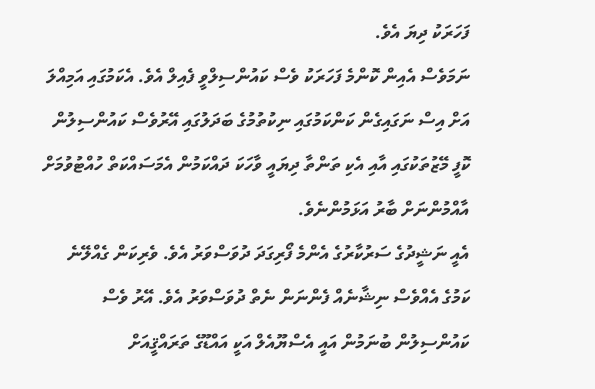ފަހަރަކު ދިޔަ އެވެ.
ނަމަވެސް އެއިން ކޮންމެ ފަހަރަކު ވެސް ކައުންސިލްވީ ފެއިލް އެވެ. އެކަމުގައި އަމިއްލަ އަށް އިސް ނަގައިގެން ކަންކަމުގައި ނިކުތުމުގެ ބަދަލުގައި އޭރުވެސް ކައުންސިލުން ކޮފީ މޭޒުތަކުގައި އާއި އެކި ތަންތާ ދިޔައީ ވާހަކަ ދައްކަމުން އެމަސައްކަތް ހުއްޓުވުމަށް އާއްމުންނަށް ބާރު އަޅަމުންނެވެ.
އެއީ ނަޝީދުގެ ސަރުކާރުގެ އެންމެ ފޯރިގަދަ ދުވަސްވަރު އެވެ. ވެރިކަން ގެއްލޭނެ ކަމުގެ އެއްވެސް ނިޝާނެއް ފެންނަން ނެތް ދުވަސްވަރު އެވެ. އޭރު ވެސް ކައުންސިލުން ބުނަމުން އައީ އެސްޔޫއެލް އަކީ އައްޑޫގެ ތަރައްޤީއަށް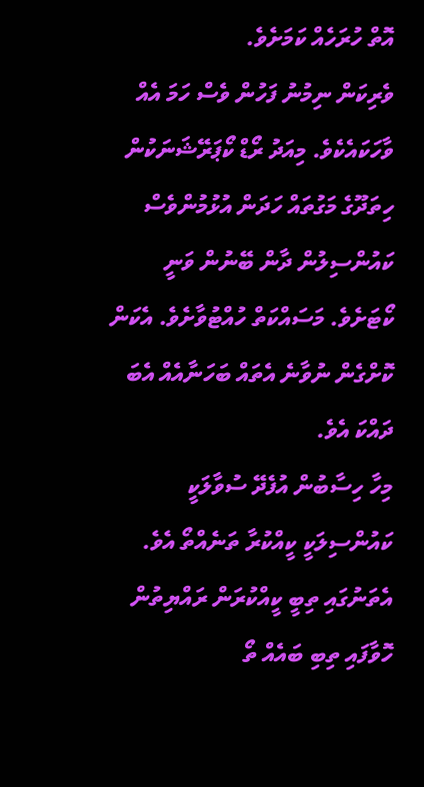އޮތް ހުރަހެއް ކަމަށެވެ.
ވެރިކަން ނިމުނު ފަހުން ވެސް ހަމަ އެއް ވާހަކައެކެވެ. މިއަދު ރޯޑް ކޯޕަރޭޝަނަކުން ހިތަދޫގެ މަގުތައް ހަދަން އުޅުމުންވެސް ކައުންސިލުން ދާން ބޭނުން ވަނީ ކޯޓަށެވެ. މަސައްކަތް ހުއްޓުވާށެވެ. އެކަން ކޮށްގެން ނުވާނެ އެތައް ބަހަނާއެއް އެބަ ދައްކަ އެވެ.
މިހާ ހިސާބުން އުފެދޭ ސުވާލަކީ ކައުންސިލަކީ ކީއްކުރާ ތަނެއްތޯ އެވެ. އެތަނުގައި ތިބީ ކީއްކުރަން ރައްޔިތުން ހޮވާފައި ތިބި ބައެއް ތޯ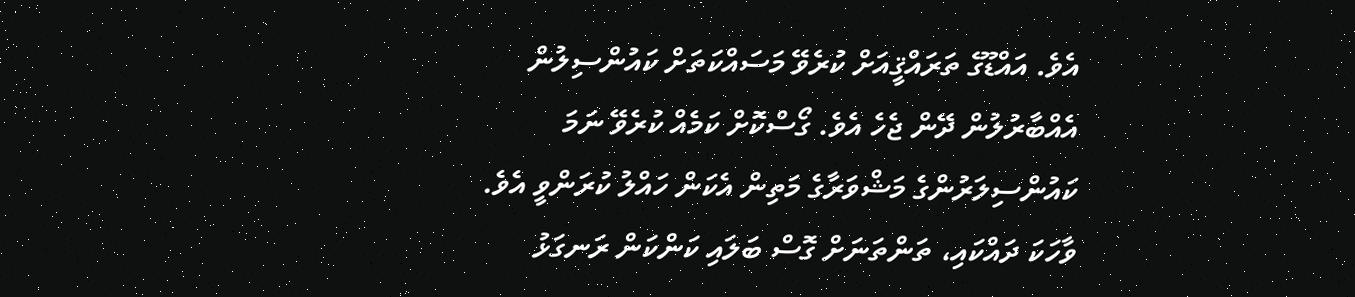އެވެ. އައްޑޫގެ ތަރައްޤީއަށް ކުރެވޭ މަސައްކަތަށް ކައުންސިލުން އެއްބާރުލުން ދޭން ޖެހެ އެވެ. ގޯސްކޮށް ކަމެއް ކުރެވޭ ނަމަ ކައުންސިލަރުންގެ މަޝްވަރާގެ މަތިން އެކަން ހައްލު ކުރަންވީ އެވެ. ވާހަކަ ދައްކައި، ތަންތަނަށް ގޮސް ބަލައި ކަންކަން ރަނގަޅު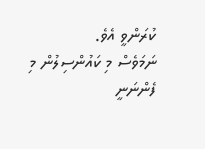ކުރަންވީ އެވެ.
ނަމަވެސް މި ކައުންސިލުން މި ފެންނަނީ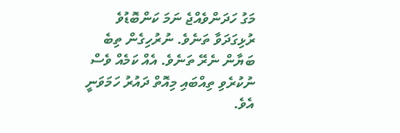މަގު ހަދަންވެއްޖެ ނަމަ ކަންބޮޑުވެ ރުޅިގަދަވާ ތަނެވެ. ނުރުހިގެން ތިބެ ބަޔާން ނެރޭ ތަނެވެ. އެއް ކަމެއް ވެސް ނުކުރެވި ތިއްބައި މިއޮތް ދައުރު ހަމަވަނީ އެވެ.